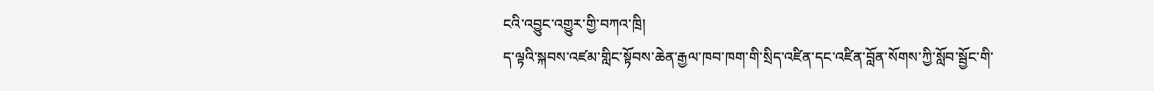ངའི་འབྱུང་འགྱུར་གྱི་བཀའ་ཁྲི།
ད་ལྟའི་སྐབས་འཛམ་གླིང་སྟོབས་ཆེན་རྒྱལ་ཁབ་ཁག་གི་སྲིད་འཛིན་དང་འཛིན་བློན་སོགས་ཀྱི་སློབ་སྦྱོང་གི་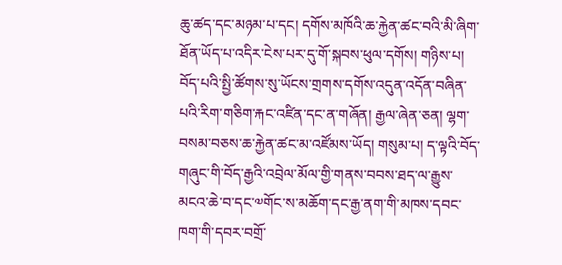ཆུ་ཚད་དང་མཉམ་པ་དང། དགོས་མཁོའི་ཆ་རྐྱེན་ཚང་བའི་མི་ཞིག་ཐོན་ཡོད་པ་འདིར་ངེས་པར་དུ་གོ་སྐབས་ཕུལ་དགོས། གཉིས་པ། བོད་པའི་སྤྱི་ཚོགས་སུ་ཡོངས་གྲགས་དགོས་འདུན་འདོན་བཞིན་པའི་རིག་གཅིག་རྐང་འཛིན་དང་ན་གཞོན། རྒྱལ་ཞེན་ཅན། ལྷག་བསམ་བཅས་ཆ་རྐྱེན་ཚང་མ་འཛོམས་ཡོད། གསུམ་པ། ད་ལྟའི་བོད་གཞུང་གི་བོད་རྒྱའི་འབྲེལ་མོལ་གྱི་གནས་བབས་ཐད་ལ་རྒྱུས་མངའ་ཆེ་བ་དང་༧གོང་ས་མཆོག་དང་རྒྱ་ནག་གི་མཁས་དབང་ཁག་གི་དབར་བགྲོ་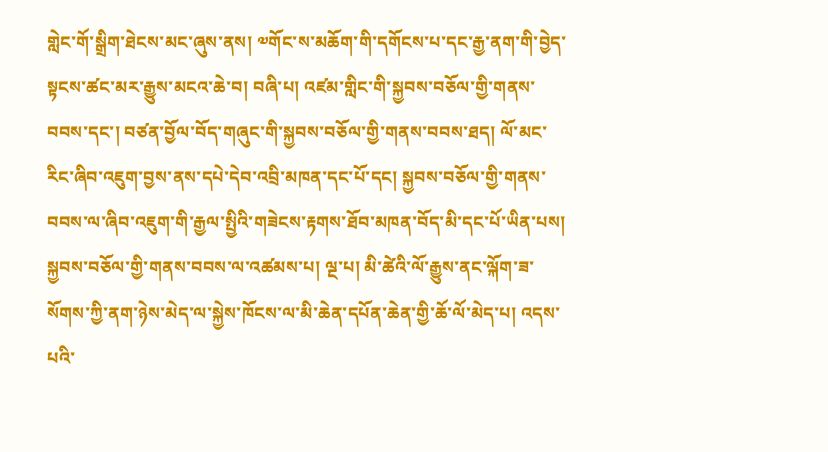གླེང་གོ་སྒྲིག་ཐེངས་མང་ཞུས་ནས། ༧གོང་ས་མཆོག་གི་དགོངས་པ་དང་རྒྱ་ནག་གི་བྱེད་སྟངས་ཚང་མར་རྒྱུས་མངའ་ཆེ་བ། བཞི་པ། འཛམ་གླིང་གི་སྐྱབས་བཅོལ་གྱི་གནས་བབས་དང་། བཙན་བྱོལ་བོད་གཞུང་གི་སྐྱབས་བཅོལ་གྱི་གནས་བབས་ཐད། ལོ་མང་རིང་ཞིབ་འཇུག་བྱས་ནས་དཔེ་དེབ་འབྲི་མཁན་དང་པོ་དང། སྐྱབས་བཅོལ་གྱི་གནས་བབས་ལ་ཞིབ་འཇུག་གི་རྒྱལ་སྤྱིའི་གཟེངས་རྟགས་ཐོབ་མཁན་བོད་མི་དང་པོ་ཡིན་པས། སྐྱབས་བཅོལ་གྱི་གནས་བབས་ལ་འཚམས་པ། ལྔ་པ། མི་ཚེའི་ལོ་རྒྱུས་ནང་ལྐོག་ཟ་སོགས་ཀྱི་ནག་ཉེས་མེད་ལ་སྐྱེས་ཁོངས་ལ་མི་ཆེན་དཔོན་ཆེན་གྱི་ཆོ་ལོ་མེད་པ། འདས་པའི་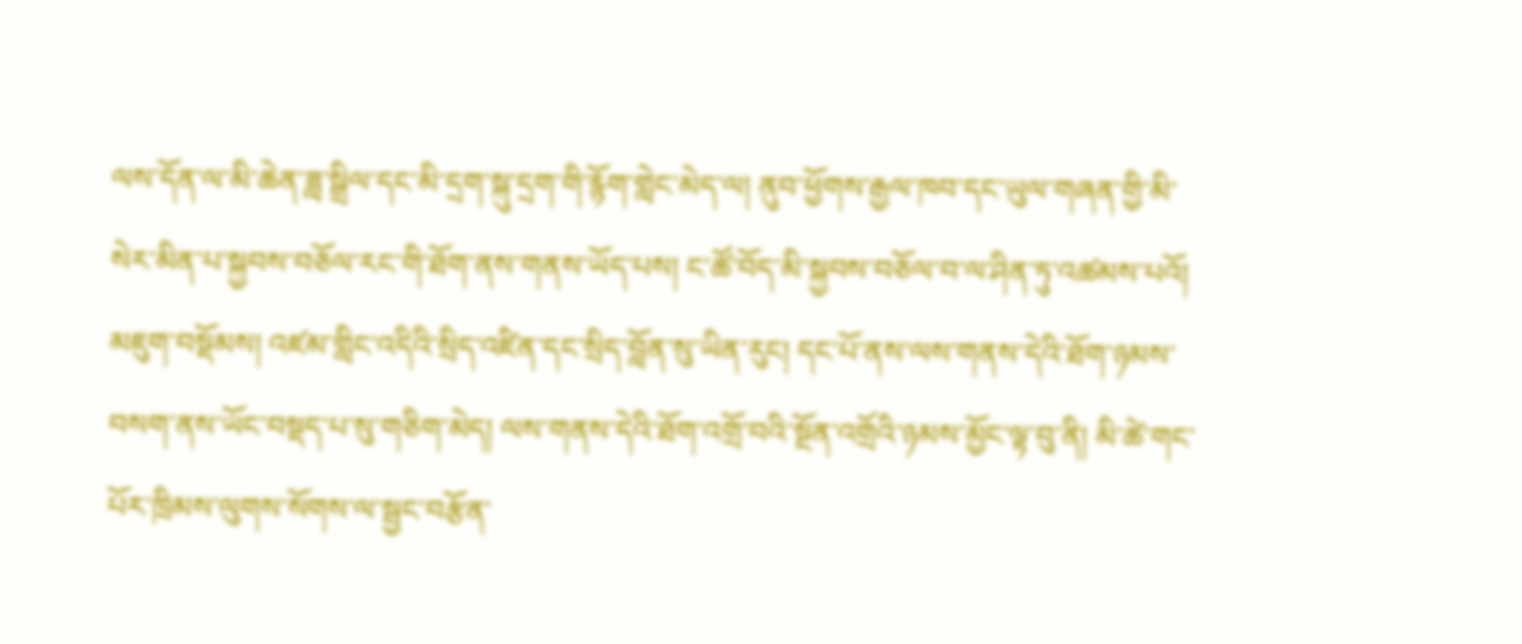ལས་དོན་ལ་མི་ཆེན་ཟླ་སྒྲིལ་དང་མི་དྲག་སྐུ་དྲག་གི་རྙོག་གླེང་མེད་ལ། ནུབ་ཕྱོགས་རྒྱལ་ཁབ་དང་ཡུལ་གཞན་གྱི་མི་སེར་མིན་པ་སྐྱབས་བཅོལ་རང་གི་ཐོག་ནས་གནས་ཡོད་པས། ང་ཚོ་བོད་མི་སྐྱབས་བཅོལ་བ་ལ་ཤིན་ཏུ་འཚམས་པའོ། མཇུག་བསྡོམས། འཛམ་གླིང་འདིའི་སྲིད་འཛིན་དང་སྲིད་བློན་སུ་ཡིན་རུང། དང་པོ་ནས་ལས་གནས་དེའི་ཐོག་ཉམས་བསག་ནས་ཡོང་བསྡད་པ་སུ་གཅིག་མེད། ལས་གནས་དེའི་ཐོག་འགྲོ་བའི་སྔོན་འགྲོའི་ཉམས་མྱོང་ལྟ་བུ་ནི། མི་ཚེ་གང་པོར་ཁྲིམས་ལུགས་སོགས་ལ་སྦྱང་བརྩོན་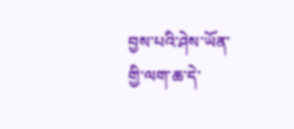བྱས་པའི་ཤེས་ཡོན་གྱི་ལག་ཆ་དེ་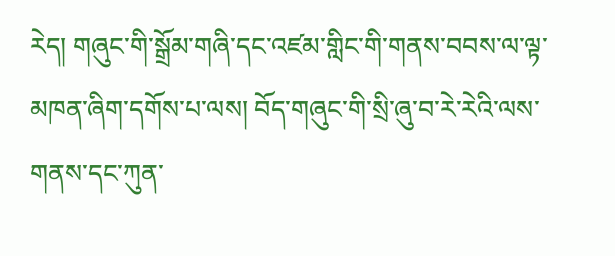རེད། གཞུང་གི་སྒྲོམ་གཞི་དང་འཛམ་གླིང་གི་གནས་བབས་ལ་ལྟ་མཁན་ཞིག་དགོས་པ་ལས། བོད་གཞུང་གི་སྲི་ཞུ་བ་རེ་རེའི་ལས་གནས་དང་ཀུན་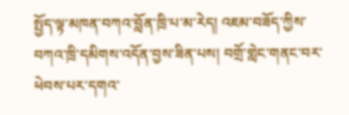སྤྱོད་ལྟ་མཁན་བཀའ་བློན་ཁྲི་པ་མ་རེད། འཇམ་བཟོད་ཀྱིས་བཀའ་ཁྲི་དམིགས་འདོན་བྱས་ཟིན་པས། བགྲོ་གླེང་གནང་བར་ཕེབས་པར་དགའ་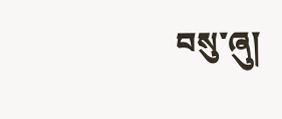བསུ་ཞུ།